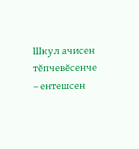Шкул ачисен тĕпчевĕсенче – ентешсен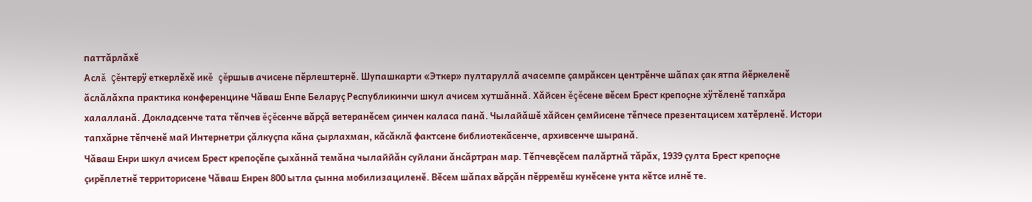паттăрлăхĕ
Аслă Çĕнтерÿ еткерлĕхĕ икĕ çĕршыв ачисене пĕрлештернĕ. Шупашкарти «Эткер» пултаруллă ачасемпе çамрăксен центрĕнче шăпах çак ятпа йĕркеленĕ ăслăлăхпа практика конференцине Чăваш Енпе Беларуç Республикинчи шкул ачисем хутшăннă. Хăйсен ĕçĕсене вĕсем Брест крепоçне хÿтĕленĕ тапхăра халалланă. Докладсенче тата тĕпчев ĕçĕсенче вăрçă ветеранĕсем çинчен каласа панă. Чылайăшĕ хăйсен çемйисене тĕпчесе презентацисем хатĕрленĕ. Истори тапхăрне тĕпченĕ май Интернетри çăлкуçпа кăна çырлахман, кăсăклă фактсене библиотекăсенче, архивсенче шыранă.
Чăваш Енри шкул ачисем Брест крепоçĕпе çыхăннă темăна чылаййăн суйлани ăнсăртран мар. Тĕпчевçĕсем палăртнă тăрăх, 1939 çулта Брест крепоçне çирĕплетнĕ территорисене Чăваш Енрен 800 ытла çынна мобилизациленĕ. Вĕсем шăпах вăрçăн пĕрремĕш кунĕсене унта кĕтсе илнĕ те.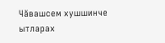Чăвашсем хушшинче ытларах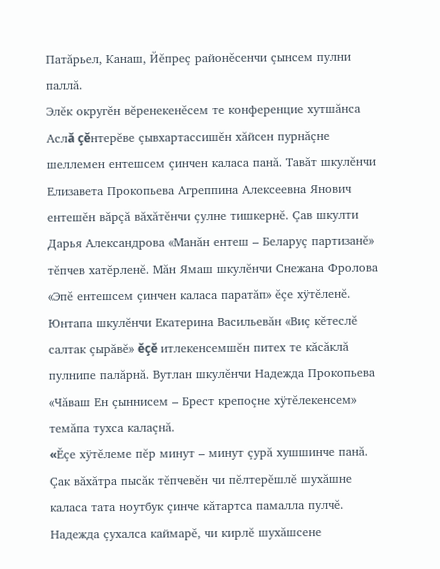Патăрьел, Канаш, Йĕпреç районĕсенчи çынсем пулни паллă.
Элĕк округĕн вĕренекенĕсем те конференцие хутшăнса Аслă çĕнтерĕве çывхартассишĕн хăйсен пурнăçне шеллемен ентешсем çинчен каласа панă. Тавăт шкулĕнчи Елизавета Прокопьева Агреппина Алексеевна Янович ентешĕн вăрçă вăхăтĕнчи çулне тишкернĕ. Çав шкулти Дарья Александрова «Манăн ентеш – Беларуç партизанĕ» тĕпчев хатĕрленĕ. Мăн Ямаш шкулĕнчи Снежана Фролова «Эпĕ ентешсем çинчен каласа паратăп» ĕçе хÿтĕленĕ. Юнтапа шкулĕнчи Екатерина Васильевăн «Виç кĕтеслĕ салтак çырăвĕ» ĕçĕ итлекенсемшĕн питех те кăсăклă пулнипе палăрнă. Вутлан шкулĕнчи Надежда Прокопьева «Чăваш Ен çыннисем – Брест крепоçне хÿтĕлекенсем» темăпа тухса калаçнă.
«Ĕçе хÿтĕлеме пĕр минут – минут çурă хушшинче панă. Çак вăхăтра пысăк тĕпчевĕн чи пĕлтерĕшлĕ шухăшне каласа тата ноутбук çинче кăтартса памалла пулчĕ. Надежда çухалса каймарĕ, чи кирлĕ шухăшсене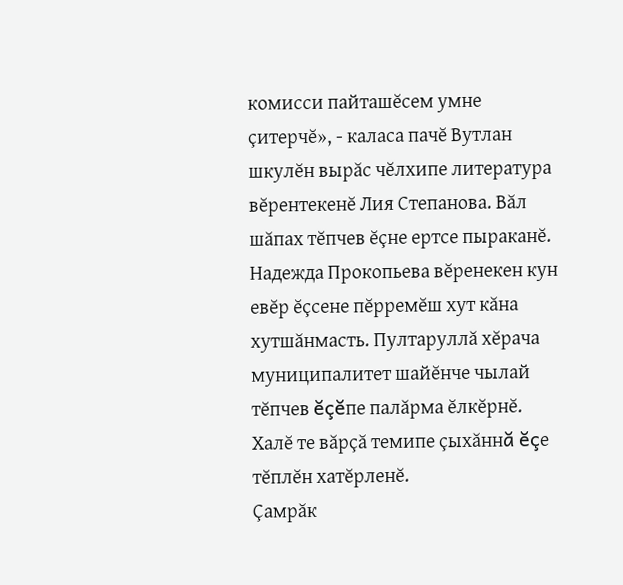комисси пайташĕсем умне çитерчĕ», - каласа пачĕ Вутлан шкулĕн вырăс чĕлхипе литература вĕрентекенĕ Лия Степанова. Вăл шăпах тĕпчев ĕçне ертсе пыраканĕ. Надежда Прокопьева вĕренекен кун евĕр ĕçсене пĕрремĕш хут кăна хутшăнмасть. Пултаруллă хĕрача муниципалитет шайĕнче чылай тĕпчев ĕçĕпе палăрма ĕлкĕрнĕ. Халĕ те вăрçă темипе çыхăннă ĕçе тĕплĕн хатĕрленĕ.
Çамрăк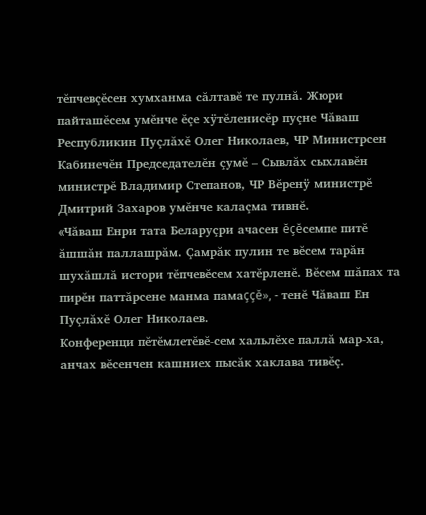тĕпчевçĕсен хумханма сăлтавĕ те пулнă. Жюри пайташĕсем умĕнче ĕçе хÿтĕленисĕр пуçне Чăваш Республикин Пуçлăхĕ Олег Николаев, ЧР Министрсен Кабинечĕн Председателĕн çумĕ – Сывлăх сыхлавĕн министрĕ Владимир Степанов, ЧР Вĕренÿ министрĕ Дмитрий Захаров умĕнче калаçма тивнĕ.
«Чăваш Енри тата Беларуçри ачасен ĕçĕсемпе питĕ ăшшăн паллашрăм. Çамрăк пулин те вĕсем тарăн шухăшлă истори тĕпчевĕсем хатĕрленĕ. Вĕсем шăпах та пирĕн паттăрсене манма памаççĕ», - тенĕ Чăваш Ен Пуçлăхĕ Олег Николаев.
Конференци пĕтĕмлетĕвĕ-сем хальлĕхе паллă мар-ха, анчах вĕсенчен кашниех пысăк хаклава тивĕç.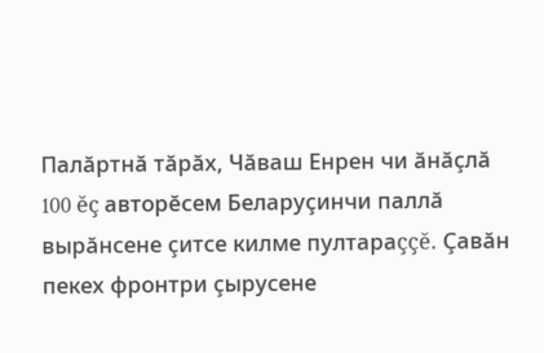Палăртнă тăрăх, Чăваш Енрен чи ăнăçлă 100 ĕç авторĕсем Беларуçинчи паллă вырăнсене çитсе килме пултараççĕ. Çавăн пекех фронтри çырусене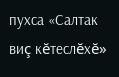пухса «Салтак виç кĕтеслĕхĕ»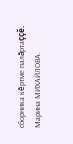сборника кĕртме палăртаççĕ.
Марина МИХАЙЛОВА.